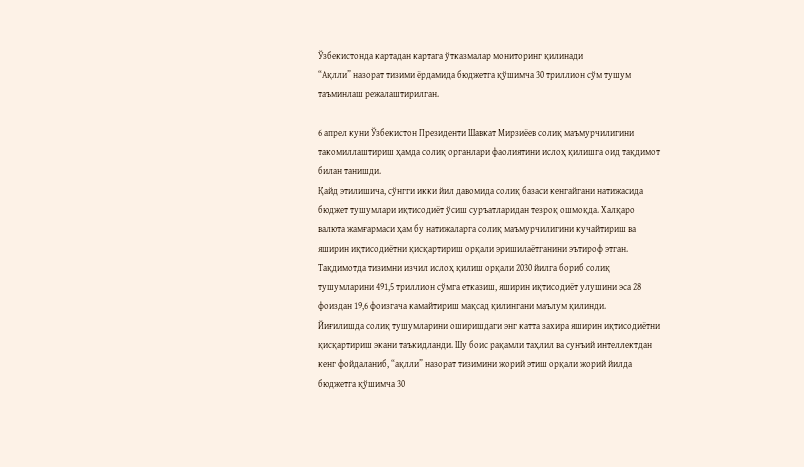Ўзбекистонда картадан картага ўтказмалар мониторинг қилинади
“Ақлли” назорат тизими ёрдамида бюджетга қўшимча 30 триллион сўм тушум таъминлаш режалаштирилган.

6 апрел куни Ўзбекистон Президенти Шавкат Мирзиёев солиқ маъмурчилигини такомиллаштириш ҳамда солиқ органлари фаолиятини ислоҳ қилишга оид тақдимот билан танишди.
Қайд этилишича, сўнгги икки йил давомида солиқ базаси кенгайгани натижасида бюджет тушумлари иқтисодиёт ўсиш суръатларидан тезроқ ошмоқда. Халқаро валюта жамғармаси ҳам бу натижаларга солиқ маъмурчилигини кучайтириш ва яширин иқтисодиётни қисқартириш орқали эришилаётганини эътироф этган.
Тақдимотда тизимни изчил ислоҳ қилиш орқали 2030 йилга бориб солиқ тушумларини 491,5 триллион сўмга етказиш, яширин иқтисодиёт улушини эса 28 фоиздан 19,6 фоизгача камайтириш мақсад қилингани маълум қилинди.
Йиғилишда солиқ тушумларини оширишдаги энг катта захира яширин иқтисодиётни қисқартириш экани таъкидланди. Шу боис рақамли таҳлил ва сунъий интеллектдан кенг фойдаланиб, “ақлли” назорат тизимини жорий этиш орқали жорий йилда бюджетга қўшимча 30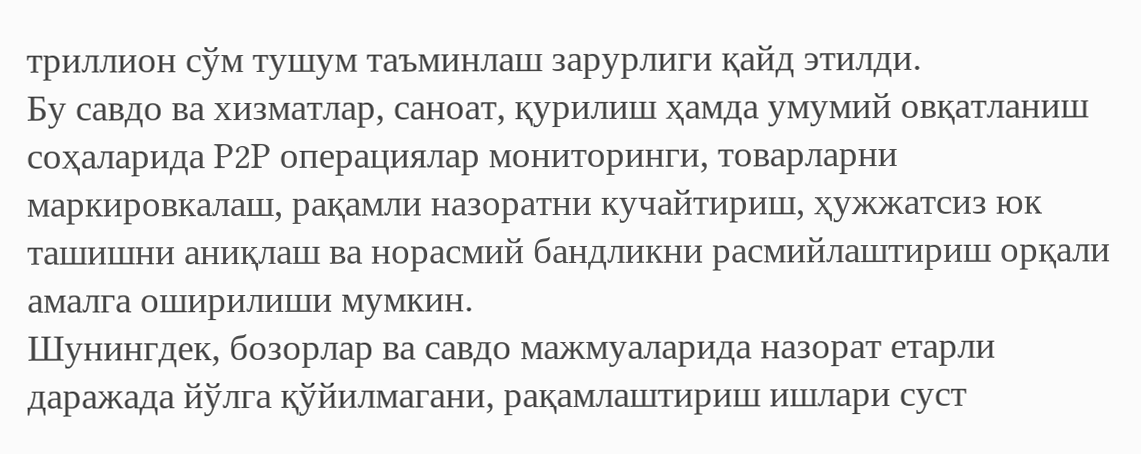триллион сўм тушум таъминлаш зарурлиги қайд этилди.
Бу савдо ва хизматлар, саноат, қурилиш ҳамда умумий овқатланиш соҳаларида P2P операциялар мониторинги, товарларни маркировкалаш, рақамли назоратни кучайтириш, ҳужжатсиз юк ташишни аниқлаш ва норасмий бандликни расмийлаштириш орқали амалга оширилиши мумкин.
Шунингдек, бозорлар ва савдо мажмуаларида назорат етарли даражада йўлга қўйилмагани, рақамлаштириш ишлари суст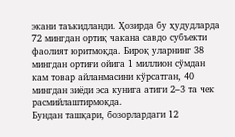экани таъкидланди. Ҳозирда бу ҳудудларда 72 мингдан ортиқ чакана савдо субъекти фаолият юритмоқда. Бироқ уларнинг 38 мингдан ортиғи ойига 1 миллион сўмдан кам товар айланмасини кўрсатган, 40 мингдан зиёди эса кунига атиги 2–3 та чек расмийлаштирмоқда.
Бундан ташқари, бозорлардаги 12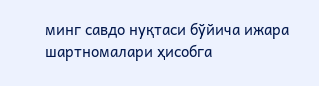минг савдо нуқтаси бўйича ижара шартномалари ҳисобга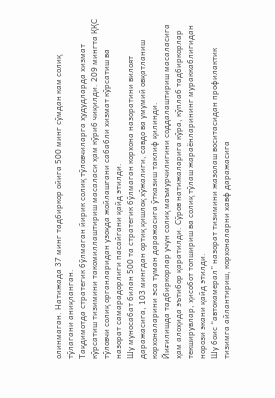олинмаган. Натижада 37 минг тадбиркор ойига 500 минг сўмдан кам солиқ тўлагани аниқланган.
Тақдимотда стратегик бўлмаган йирик солиқ тўловчиларга ҳудудларда хизмат кўрсатиш тизимини такомиллаштириш масаласи ҳам кўриб чиқилди. 209 мингта ҚҚС тўловчи солиқ органларидан узоқда жойлашгани сабабли хизмат кўрсатиш ва назорат самарадорлиги пасайгани қайд этилди.
Шу муносабат билан 500 та стратегик бўлмаган корхона назоратини вилоят даражасига, 103 мингдан ортиқ қишлоқ хўжалиги, савдо ва умумий овқатланиш корхоналарини эса туман даражасига ўтказиш таклиф қилинди.
Йиғилишда тадбиркорлар учун солиқ маъмурчилигини соддалаштириш масаласига ҳам алоҳида эътибор қаратилди. Сўров натижаларига кўра, кўплаб тадбиркорлар текширувлар, ҳисобот топшириш ва солиқ тўлаш жараёнларининг мураккаблигидан норози экани қайд этилди.
Шу боис “автокамерал” назорат тизимини жазолаш воситасидан профилактик тизимга айлантириш, корхоналарни хавф даражасига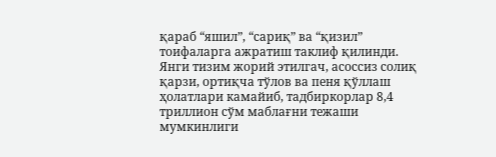қараб “яшил”, “сариқ” ва “қизил” тоифаларга ажратиш таклиф қилинди.
Янги тизим жорий этилгач, асоссиз солиқ қарзи, ортиқча тўлов ва пеня қўллаш ҳолатлари камайиб, тадбиркорлар 8,4 триллион сўм маблағни тежаши мумкинлиги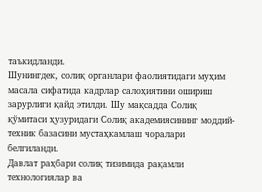таъкидланди.
Шунингдек, солиқ органлари фаолиятидаги муҳим масала сифатида кадрлар салоҳиятини ошириш зарурлиги қайд этилди. Шу мақсадда Солиқ қўмитаси ҳузуридаги Солиқ академиясининг моддий-техник базасини мустаҳкамлаш чоралари белгиланди.
Давлат раҳбари солиқ тизимида рақамли технологиялар ва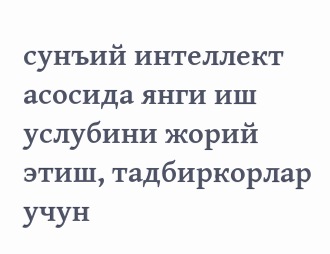сунъий интеллект асосида янги иш услубини жорий этиш, тадбиркорлар учун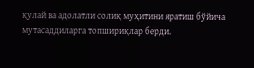қулай ва адолатли солиқ муҳитини яратиш бўйича мутасаддиларга топшириқлар берди.